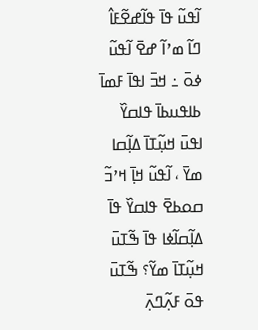ߊ߬ߟߎ߬ ߟߊ߫ ߟߊ߬ߝߐ߬ߓߊ߮ ߣߊ߬ ߘߴߊ߬ ߝߐ߫ ߊ߬ߟߎ߬ ߦߋ߫ ߸ ߞߏ߫ ߊߟߊ߫ ߓߘߊ߫ ߕߊߟߎߕߊ߫ ߟߊߛߌ߰ ߊߟߎ߫ ߞߎ߲߬ߠߊ߫ ߡߊ߲߬ߛߊ ߘߌ߫ ، ߊ߬ߟߎ߬ ߞߊ߲߫ ߞߴߏ߬ ߛߋߕߐ߫ ߟߊߛߌ߰ ߟߊ߫ ߡߊ߲߬ߛߊ߬ߦߊ ߟߊ߫ ߒ߬ߠߎ߫ ߞߎ߲߬ߠߊ߫ ߘߌ߬؟ ߒ߬ߠߎ߫ ߟߋ߫ ߓߍ߲߬ߣߍ߲߫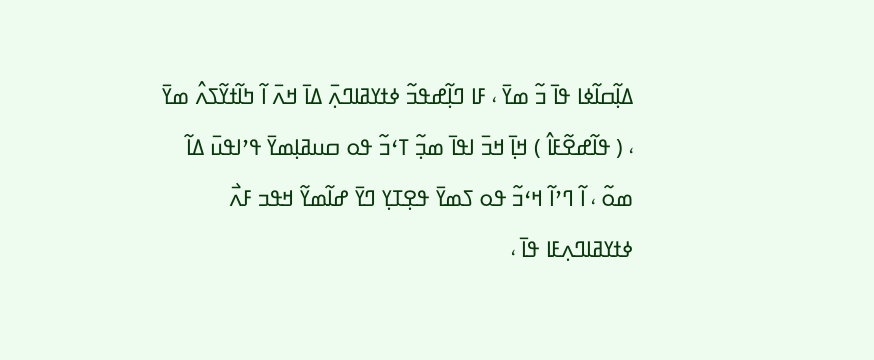ߡߊ߲߬ߛߊ߬ߦߊ ߟߊ߫ ߏ߬ ߘߌ߫ ، ߓߊ ߣߊ߲߬ߝߟߏ߬ ߦߙߌߥߊߣߍ߲߫ ߡߊ߫ ߞߍ߫ ߊ߬ ߤߊ߬ߙߌ߬ߖߍ߮ ߘߌ߫ ، ( ߟߊ߬ߝߐ߬ߓߊ߮ ) ߞߊ߲߫ ߞߏ߫ ߊߟߊ߫ ߘߏ߲߬ ߠߵߏ߬ ߟߋ ߛߎߥߊ߲ߘߌ߫ ߟߴߊߟߎ߫ ߡߊ߬ ߘߋ߬ ، ߊ߬ ߣߴߊ߬ ߞߵߏ߬ ߟߋ ߖߘߌ߫ ߟߐ߲ߠߌ߲ ߣߌ߫ ߝߊ߬ߘߌ߬ ߞߟߏ ߓߍ߯ ߦߙߌߥߊߣߍ߲ߓߊ ߟߊ߫ ،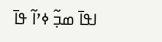ߊߟߊ߫ ߘߏ߲߬ ߦߴߊ߬ ߟߊ߫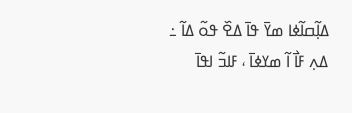ߡߊ߲߬ߛߊ߬ߦߊ ߘߌ߫ ߟߊ߫ ߡߐ߰ ߟߋ߬ ߡߊ߬ ߸ ߡߍ߲ ߓߊ߯ ߊ߬ ߘߌߦߊ߫ ، ߓߊߏ߬ ߊߟߊ߫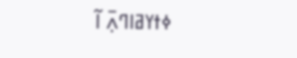ߦߙߌߥߊߣߍ߲߫ ߊ߬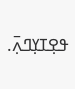ߟߐ߲ߠߌ߲ߣߍ߲߫.